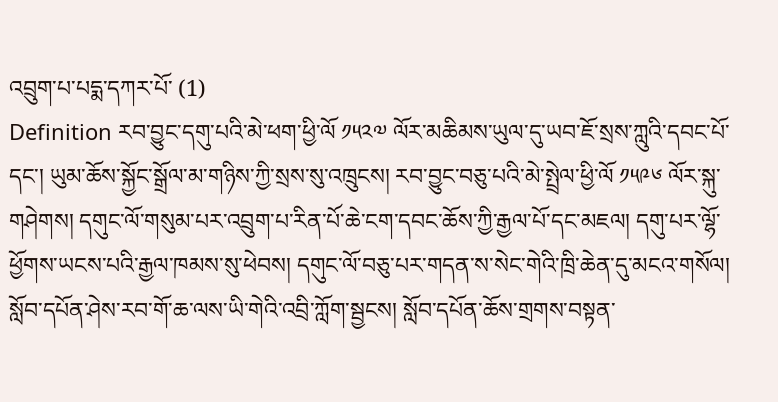འབྲུག་པ་པདྨ་དཀར་པོ་ (1)
Definition རབ་བྱུང་དགུ་པའི་མེ་ཕག་ཕྱི་ལོ ༡༥༢༧ ལོར་མཆིམས་ཡུལ་དུ་ཡབ་ཇོ་སྲས་ཀླུའི་དབང་པོ་དང་། ཡུམ་ཆོས་སྐྱོང་སྒྲོལ་མ་གཉིས་ཀྱི་སྲས་སུ་འཁྲུངས། རབ་བྱུང་བཅུ་པའི་མེ་སྤྲེལ་ཕྱི་ལོ ༡༥༩༦ ལོར་སྐུ་གཤེགས། དགུང་ལོ་གསུམ་པར་འབྲུག་པ་རིན་པོ་ཆེ་ངག་དབང་ཆོས་ཀྱི་རྒྱལ་པོ་དང་མཇལ། དགུ་པར་ལྷོ་ཕྱོགས་ཡངས་པའི་རྒྱལ་ཁམས་སུ་ཕེབས། དགུང་ལོ་བཅུ་པར་གདན་ས་སེང་གེའི་ཁྲི་ཆེན་དུ་མངའ་གསོལ། སློབ་དཔོན་ཤེས་རབ་གོ་ཆ་ལས་ཡི་གེའི་འབྲི་ཀློག་སྦྱངས། སློབ་དཔོན་ཆོས་གྲགས་བསྟན་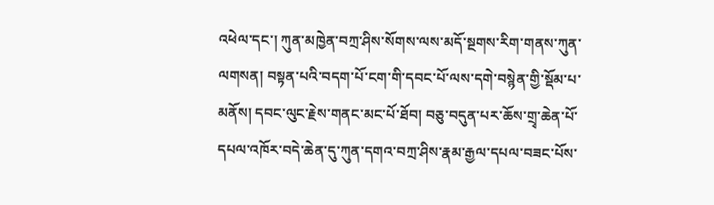འཕེལ་དང་། ཀུན་མཁྱེན་བཀྲ་ཤིས་སོགས་ལས་མདོ་སྔགས་རིག་གནས་ཀུན་ལགསན། བསྟན་པའི་བདག་པོ་ངག་གི་དབང་པོ་ལས་དགེ་བསྙེན་གྱི་སྡོམ་པ་མནོས། དབང་ལུང་རྗེས་གནང་མང་པོ་ཐོབ། བཅུ་བདུན་པར་ཆོས་གྲྭ་ཆེན་པོ་དཔལ་འཁོར་བདེ་ཆེན་དུ་ཀུན་དགའ་བཀྲ་ཤིས་རྣམ་རྒྱལ་དཔལ་བཟང་པོས་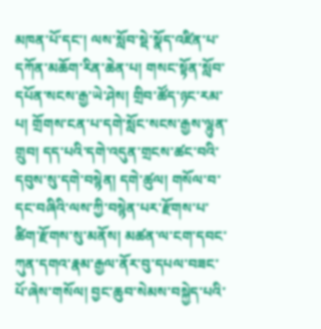མཁན་པོ་དང་། ལས་སློབ་སྡེ་སྣོད་འཛིན་པ་དཀོན་མཆོག་རིན་ཆེན་པ། གསང་སྟོན་སློབ་དཔོན་སངས་རྒྱ་ཡེ་ཤེས། གྲིབ་ཚོད་ཉང་རམ་པ། གྲོགས་ངན་པ་དགེ་སློང་སངས་རྒྱས་ལྷུན་གྲུབ། དད་པའི་དགེ་འདུན་གྲངས་ཚང་བའི་དབུས་སུ་དགེ་བསྙེན། དགེ་ཚུལ། གསོལ་བ་དང་བཞིའི་ལས་ཀྱི་བསྙེན་པར་རྫོགས་པ་ཚིག་རྫོགས་སུ་མནོས། མཚན་ལ་ངག་དབང་ཀུན་དགའ་རྣམ་རྒྱལ་ནོར་བུ་དཔལ་བཟང་པོ་ཞེས་གསོལ། བྱང་ཆུབ་སེམས་བསྐྱེད་པའི་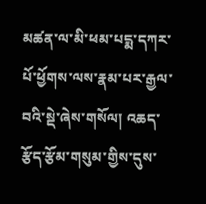མཚན་ལ་མི་ཕམ་པདྨ་དཀར་པོ་ཕྱོགས་ལས་རྣམ་པར་རྒྱལ་བའི་སྡེ་ཞེས་གསོལ། འཆད་རྩོད་རྩོམ་གསུམ་གྱིས་དུས་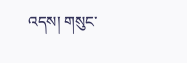འདས། གསུང་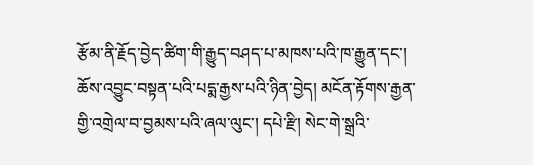རྩོམ་ནི་རྗོད་བྱེད་ཚིག་གི་རྒྱུད་བཤད་པ་མཁས་པའི་ཁ་རྒྱུན་དང་། ཆོས་འབྱུང་བསྟན་པའི་པདྨ་རྒྱས་པའི་ཉིན་བྱེད། མངོན་རྟོགས་རྒྱན་གྱི་འགྲེལ་བ་བྱམས་པའི་ཞལ་ལུང་། དཔེ་རྫི། སེང་གེ་སྒྲའི་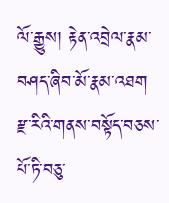ལོ་རྒྱུས། རྟེན་འབྲེལ་རྣམ་བཤད་ཞིབ་མོ་རྣམ་འཐག རྫ་རིའི་གནས་བསྟོད་བཅས་པོ་ཏི་བཅུ་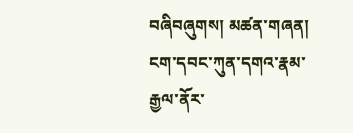བཞིབཞུགས། མཚན་གཞན། ངག་དབང་ཀུན་དགའ་རྣམ་རྒྱལ་ནོར་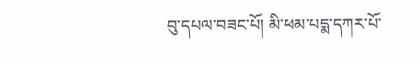བུ་དཔལ་བཟང་པོ། མི་ཕམ་པདྨ་དཀར་པོ་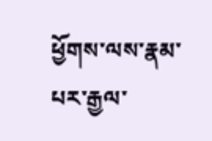ཕྱོགས་ལས་རྣམ་པར་རྒྱལ་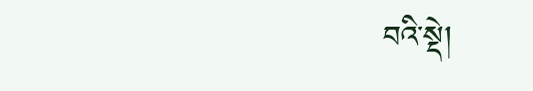བའི་སྡེ།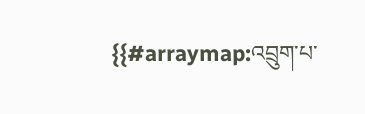{{#arraymap:འབྲུག་པ་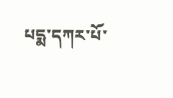པདྨ་དཀར་པོ་